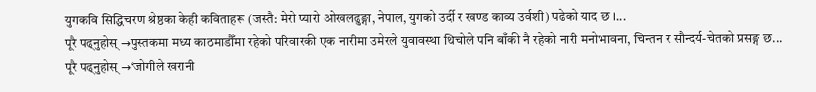युगकवि सिद्धिचरण श्रेष्ठका केही कविताहरू (जस्तै: मेरो प्यारो ओखलढुङ्गा, नेपाल, युगको उर्दी र खण्ड काव्य उर्वशी) पढेको याद छ ।...
पूरै पढ्नुहोस् →पुस्तकमा मध्य काठमाडौँमा रहेको परिवारकी एक नारीमा उमेरले युवावस्था थिचोले पनि बाँकी नै रहेको नारी मनोभावना, चिन्तन र सौन्दर्य-चेतको प्रसङ्ग छ...
पूरै पढ्नुहोस् →‘जोगीले खरानी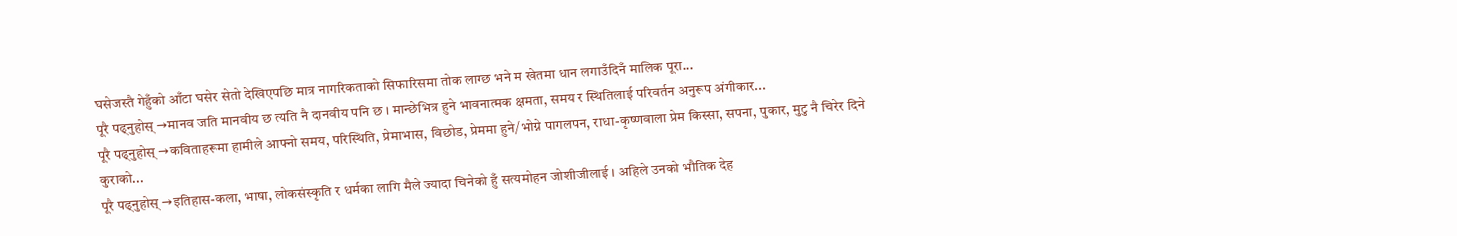घसेजस्तै गेहुँको आँटा घसेर सेतो देखिएपछि मात्र नागरिकताको सिफारिसमा तोक लाग्छ भने म खेतमा धान लगाउँदिनँ मालिक पूरा...
पूरै पढ्नुहोस् →मानव जति मानवीय छ त्यति नै दानवीय पनि छ । मान्छेभित्र हुने भावनात्मक क्षमता, समय र स्थितिलाई परिवर्तन अनुरूप अंगीकार...
पूरै पढ्नुहोस् →कविताहरूमा हामीले आफ्नो समय, परिस्थिति, प्रेमाभास, विछोड, प्रेममा हुने/भोग्ने पागलपन, राधा-कृष्णवाला प्रेम किस्सा, सपना, पुकार, मुटु नै चिरेर दिने कुराको...
पूरै पढ्नुहोस् →इतिहास-कला, भाषा, लोकसंस्कृति र धर्मका लागि मैले ज्यादा चिनेको हुँ सत्यमोहन जोशीजीलाई । अहिले उनको भौतिक देह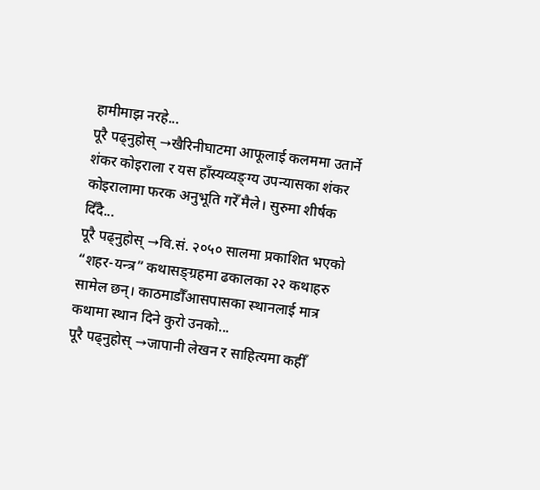हामीमाझ नरहे...
पूरै पढ्नुहोस् →खैरिनीघाटमा आफूलाई कलममा उतार्ने शंकर कोइराला र यस हाँस्यव्यङ्ग्य उपन्यासका शंकर कोइरालामा फरक अनुभूति गरेँ मैले। सुरुमा शीर्षक दिँदै...
पूरै पढ्नुहोस् →वि.सं. २०५० सालमा प्रकाशित भएको “शहर-यन्त्र” कथासङ्ग्रहमा ढकालका २२ कथाहरु सामेल छन्। काठमाडौँआसपासका स्थानलाई मात्र कथामा स्थान दिने कुरो उनको...
पूरै पढ्नुहोस् →जापानी लेखन र साहित्यमा कहीँ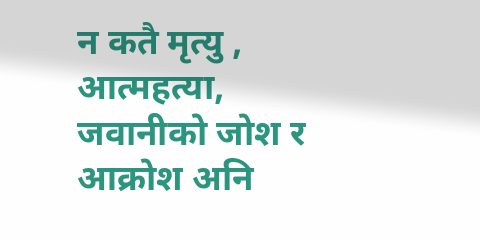न कतै मृत्यु , आत्महत्या, जवानीको जोश र आक्रोश अनि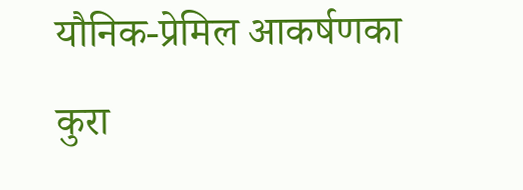यौनिक-प्रेमिल आकर्षणका कुरा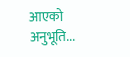आएको अनुभूति...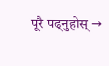पूरै पढ्नुहोस् →